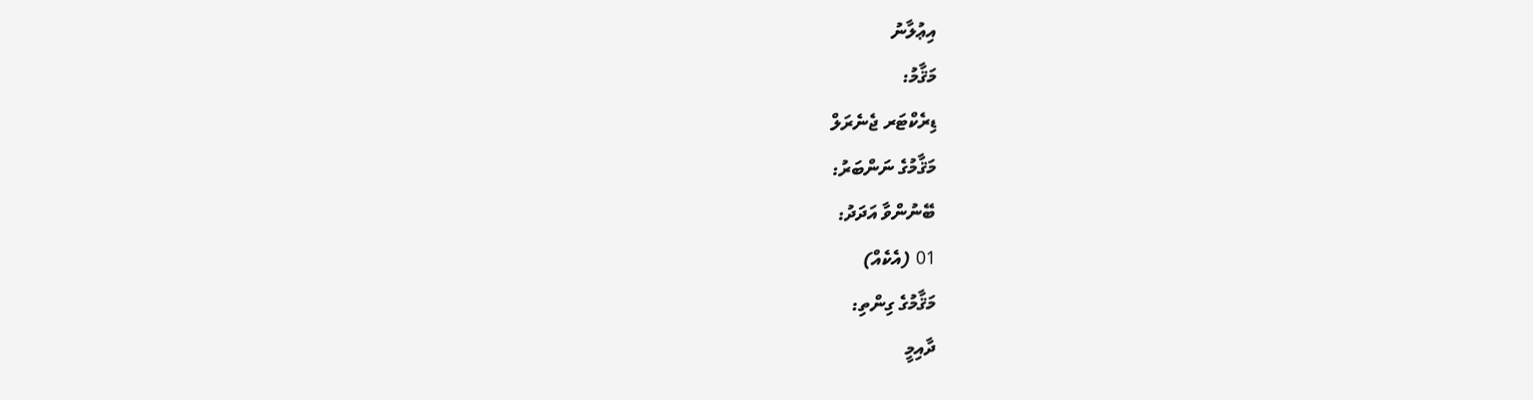އިޢުލާނު
މަޤާމު:
ޑިރެކްޓަރ ޖެނެރަލް
މަޤާމުގެ ނަންބަރު:
ބޭނުންވާ އަދަދު:
01 (އެކެއް)
މަޤާމުގެ ގިންތި:
ދާއިމީ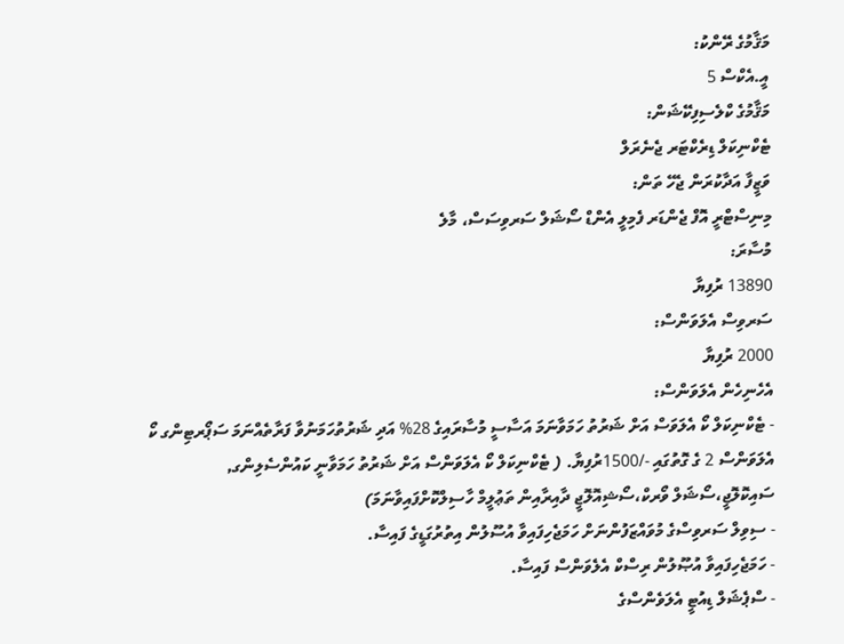މަޤާމުގެ ރޭންކު:
އީ.އެކްސް 5
މަޤާމުގެ ކްލެސިފިކޭޝަން:
ޓެކްނިކަލް ޑިރެކްޓަރ ޖެނެރަލް
ވަޒީފާ އަދާކުރަން ޖެހޭ ތަން:
މިނިސްޓްރީ އޮފް ޖެންޑަރ ފެމިލީ އެންޑް ސޯޝަލް ސަރވިސަސް، މާލެ
މުސާރަ:
13890 ރުފިޔާ
ސަރވިސް އެލަވަންސް:
2000 ރުފިޔާ
އެހެނިހެން އެލަވަންސް:
- ޓެކްނިކަލް ކޯ އެލަވަސް އަށް ޝަރުތު ހަމަވާނަމަ އަސާސީ މުސާރައިގެ 28% އަދި ޝަރުތުހަމަނުވާ ފަރާތެއްނަމަ ސަޕޯރޓިންގ ކޯ އެލަވަންސް 2 ގެ ގޮތުގައި -/1500ރުފިޔާ. ( ޓެކްނިކަލް ކޯ އެލަވަންސް އަށް ޝަރުތު ހަމަވާނީ ކައުންސެލިންގ, ސައިކޮލޮޖީ،ސޯޝަލް ވޯރކް،ސޯޝިއޮލޮޖީ ދާއިރާއިން ތަޢުލީމް ހާސިލްކޮށްފައިވާނަމަ)
- ސިވިލް ސަރވިސްގެ މުވައްޒަފުންނަށް ހަމަޖެހިފައިވާ އުސޫލުން އިތުރުގަޑީގެ ފައިސާ.
- ހަމަޖެހިފައިވާ އުޞޫލުން ރިސްކް އެލެވަންސް ފައިސާ.
- ސްޕެޝަލް ޑިއުޓީ އެލަވެންސްގެ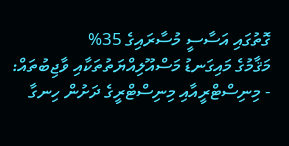ގޮތުގައި އަސާސީ މުސާރައިގެ 35%
މަޤާމުގެ މައިގަނޑު މަސްއޫލިއްޔަތުތަކާއި ވާޖިބުތައް:
- މިނިސްޓްރީއާއި މިނިސްޓްރީގެ ދަށުން ހިނގާ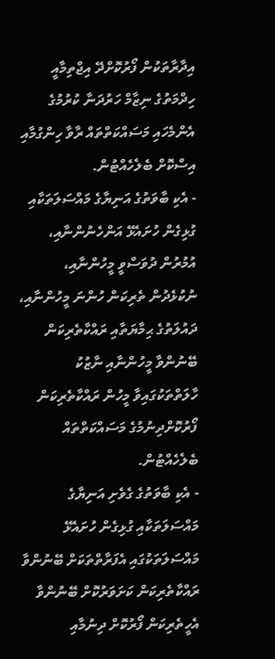އިދާރާތަކުން ފޯރުކޮށްދޭ އިޖްތިމާއީ ހިދްމަތުގެ ނިޒާމް ހަރުދަނާ ކުރުމުގެ އެންމެހައި މަސައްކަތްތައް ރާވާ ހިންގުމާއި އިސްކޮށް ބެލެހެއްޓުން.
- އެކި ބާވަތުގެ އަނިޔާގެ މައްސަލަތަކާއި ގުޅިގެން ހުށައެޅޭ އަންހެނުންނާއި، އުމުރުން ދުވަސްވީ މީހުންނާއި، ނުކުޅެދުން ތެރިކަން ހުންނަ މީހުންނާއި، ދައުލަތުގެ ޙިމާޔަތާއި ރައްކާތެރިކަން ބޭނުންވާ މީހުންނާއި ނާޒުކު ހާލަތްތަކުގައިވާ މީހުން ރައްކާތެރިކަން ފޯރުކޮށްދިނުމުގެ މަސައްކަތްތައް ބެލެހެއްޓުން.
- އެކި ބާވަތުގެ ގެވެށި އަނިޔާގެ މައްސަލަތަކާއި ގުޅިގެން ހުށައެޅޭ މައްސަލަތަކުގައި އެފަރާތްތަކަށް ބޭނުންވާ ރައްކާތެރިކަން ކަށަވަރުކޮށް ބޭނުންވާ އެހީތެރިކަން ފޯރުކޮށް ދިނުމާއި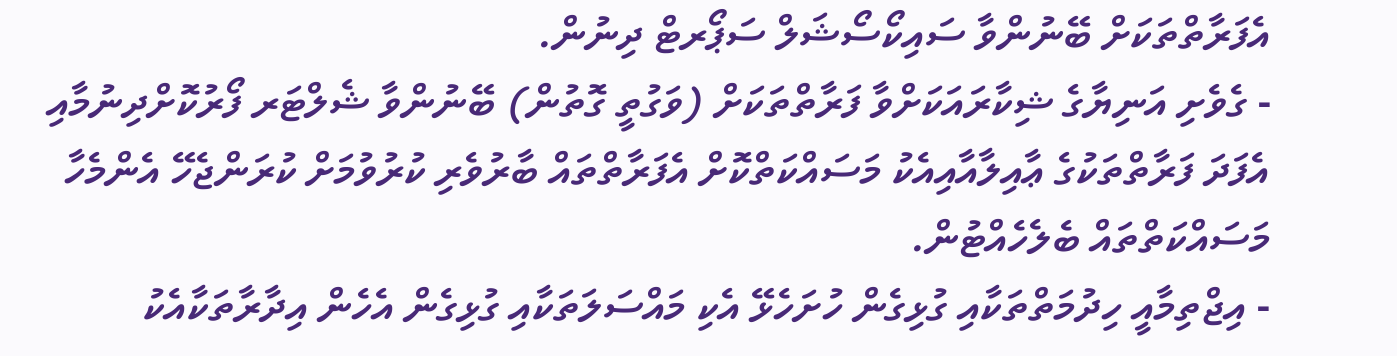އެފަރާތްތަކަށް ބޭނުންވާ ސައިކޯސޯޝަލް ސަޕޯރޓް ދިނުން.
- ގެވެށި އަނިޔާގެ ޝިކާރައަކަށްވާ ފަރާތްތަކަށް (ވަގުތީ ގޮތުން) ބޭނުންވާ ޝެލްޓަރ ފޯރުކޮށްދިނުމާއި އެފަދަ ފަރާތްތަކުގެ ޢާއިލާއާއިއެކު މަސައްކަތްކޮށް އެފަރާތްތައް ބާރުވެރި ކުރުވުމަށް ކުރަންޖެހޭ އެންމެހާ މަސައްކަތްތައް ބެލެހެއްޓުން.
- އިޖްތިމާއީ ހިދުމަތްތަކާއި ގުޅިގެން ހުށަހެޅޭ އެކި މައްސަލަތަކާއި ގުޅިގެން އެހެން އިދާރާތަކާއެކު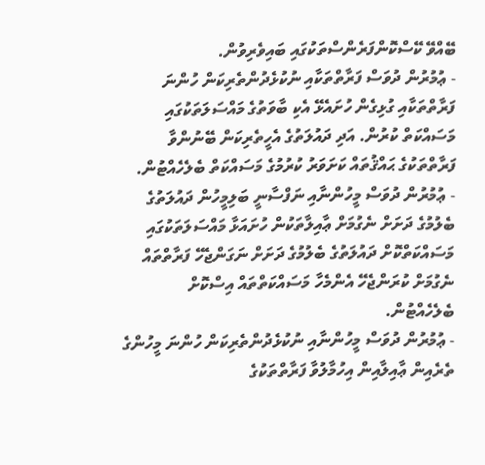ބޭއްވޭ ކޭސްކޮންފަރެންސްތަކުގައި ބައިވެރިވުން.
- ޢުމުރުން ދުވަސް ފަރާތްތަކާއި ނުކުޅެދުންތެރިކަން ހުންނަ ފަރާތްތަކާއި ގުޅިގެން ހުށައެޅޭ އެކި ބާވަތުގެ މައްސަލަތަކުގައި މަސައްކަތް ކުރުން. އަދި ދައުލަތުގެ އެހީތެރިކަން ބޭނުންވާ ފަރާތްތަކުގެ ޙައްޤުތައް ކަށަވަރު ކުރުމުގެ މަސައްކަތް ބެލެހެއްޓުން.
- ޢުމުރުން ދުވަސް މީހުންނާއި ނަފްސާނީ ބަލިމީހުން ދައުލަތުގެ ބެލުމުގެ ދަށަށް ނެގުމަށް ޢާއިލާތަކުން ހުށައަޅާ މައްސަލަތަކުގައި މަސައްކަތްކޮށް ދައުލަތުގެ ބެލުމުގެ ދަށަށް ނަގަންޖެހޭ ފަރާތްތައް ނެގުމަށް ކުރަންޖެހޭ އެންމެހާ މަސައްކަތްތައް އިސްކޮށް ބެލެހެއްޓުން.
- ޢުމުރުން ދުވަސް މީހުންނާއި ނުކުޅެދުންތެރިކަން ހުންނަ މީހުންގެ ތެރެއިން ޢާއިލާއިން އިހުމާލުވާ ފަރާތްތަކުގެ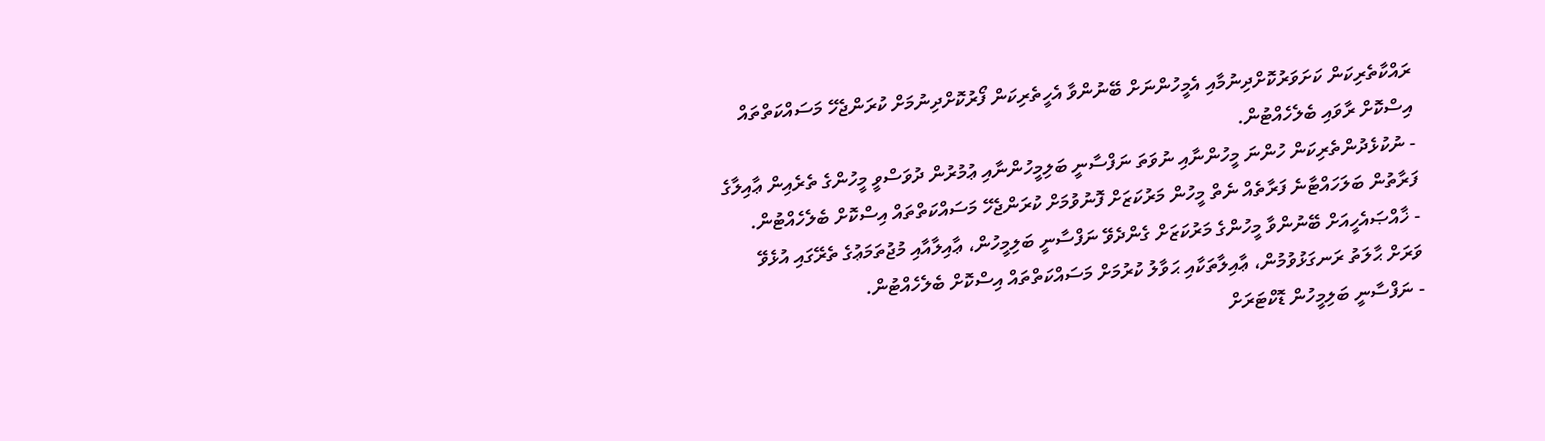ރައްކާތެރިކަން ކަށަވަރުކޮށްދިނުމާއި އެމީހުންނަށް ބޭނުންވާ އެހީތެރިކަން ފޯރުކޮށްދިނުމަށް ކުރަންޖެހޭ މަސައްކަތްތައް އިސްކޮށް ރާވައި ބެލެހެއްޓުން.
- ނުކުޅެދުންތެރިކަން ހުންނަ މީހުންނާއި ނުވަތަ ނަފްސާނީ ބަލިމީހުންނާއި ޢުމުރުން ދުވަސްވީ މީހުންގެ ތެރެއިން ޢާއިލާގެ ފަރާތުން ބަލަހައްޓާނެ ފަރާތެއް ނެތް މީހުން މަރުކަޒަށް ފޮނުވުމަށް ކުރަންޖެހޭ މަސައްކަތްތައް އިސްކޮށް ބެލެހެއްޓުން.
- ޚާއްޞައެހީއަށް ބޭނުންވާ މީހުންގެ މަރުކަޒަށް ގެންދެވޭ ނަފްސާނީ ބަލިމީހުން، ޢާއިލާއާއި މުޖުތަމަޢުގެ ތެރޭގައި އުޅެވޭ ވަރަށް ޙާލަތު ރަނގަޅުވުމުން، ޢާއިލާތަކާއި ޙަވާލު ކުރުމަށް މަސައްކަތްތައް އިސްކޮށް ބެލެހެއްޓުން.
- ނަފްސާނީ ބަލިމީހުން ޑޮކްޓަރަށް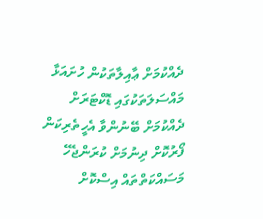ދެއްކުމަށް ޢާއިލާތަކުން ހުށައަޅާ މައްސަލަތަކުގައި ޑޮކްޓަރަށް ދެއްކުމަށް ބޭނުންވާ އެހީތެރިކަން ފޯރުކޮށް ދިނުމަށް ކުރަންޖެހޭ މަސައްކަތްތައް އިސްކޮށް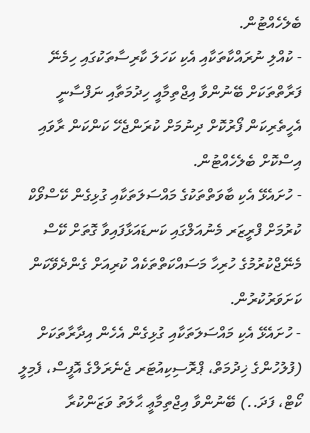ބެލެހެއްޓުން.
- ކުއްލި ނުރައްކާތަކާއި އެކި ކަހަލަ ކާރިސާތަކުގައި ހިމެނޭ ފަރާތްތަކަށް ބޭނުންވާ އިޖްތިމާއީ ހިދުމަތާއި ނަފްސާނީ އެހީތެރިކަން ފޯރުކޮށް ދިނުމަށް ކުރަންޖެހޭ ކަންކަން ރާވައި އިސްކޮށް ބެލެހެއްޓުން.
- ހުށައެޅޭ އެކި ބާވަތްތަކުގެ މައްސަލަތަކާއި ގުޅިގެން ކޭސްވޯކް ކުރުމަށް ފްރީޒަރ މެނުއަލްގައި ކަނޑައަޅާފައިވާ ގޮތަށް ކޭސް މެނޭޖްކުރުމުގެ ހުރިހާ މަސައްކަތްތަކެއް ކުރިއަށް ގެންދެވޭކަން ކަށަވަރުކުރުން.
- ހުށައެޅޭ އެކި މައްސަލަތަކާއި ގުޅިގެން އެހެން އިދާރާތަކަށް (ފުލުހުންގެ ޚިދުމަތް، ޕްރޮސިކިއުޓަރ ޖެނެރަލްގެ އޮފީސް، ފެމިލީ ކޯޓް، ފަދަ..) ބޭނުންވާ އިޖްތިމާޢީ ޙާލަތު ވަޒަންކުރާ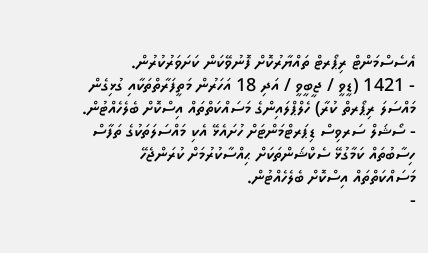އެސެސްމަންޓް ރިޕޯރޓް ތައްޔާރުކޮށް ފޮނުވޭކަން ކަށަވަރުކުރުން.
- 1421 (ޑީވީ / ޖީބީވީ / އަދި 18 އަހަރުން މަތީފަރާތްތަކާއި ގުޅިގެން މައްސަލަ ރިޕޯރތް ކުރާ) ހެލްޕްލައިންގެ މަސައްކަތްތައް އިސްކޮށް ބެލެހެއްޓުން.
- ސޯޝަލް ސަރވިސް ޑިޕަރޓްމަންޓަށް ހުށައެޅޭ އެކި މައްސަލަތަކުގެ ތަފާސް ހިސާބުތައް ކަމާގުޅޭ ސެކްޝަންތަކަށް ޙިއްސާކުރުމަށް ކުރަންޖެހޭ މަސައްކަތްތައް އިސްކޮށް ބެލެހެއްޓުން.
-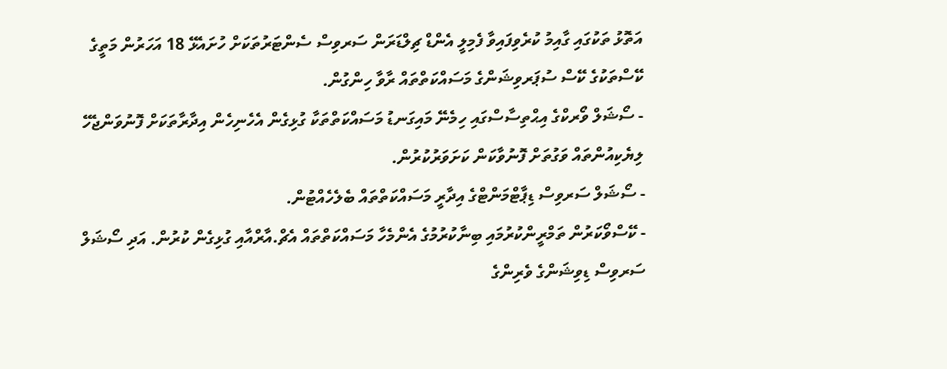އަތޮޅު ތަކުގައި ގާއިމު ކުރެވިފައިވާ ފެމިލީ އެންޑް ޗިލްޑަރަން ސަރވިސް ސެންޓަރުތަކަށް ހުށައެޅޭ 18 އަހަރުން މަތީގެ ކޭސްތަކުގެ ކޭސް ސުޕަރވިޝަންގެ މަސައްކަތްތައް ރާވާ ހިންގުން.
- ސޯޝަލް ވޯރކްގެ އިޙްތިސާސްގައި ހިމެނޭ މައިގަނޑު މަސައްކަތްތަކާ ގުޅިގެން އެހެނިހެން އިދާރާތަކަށް ފޮނުވަންޖެހޭ ލިޔެކިއުންތައް ވަގުތަށް ފޮނުވާކަން ކަށަވަރުކުރުން.
- ސޯޝަލް ސަރވިސް ޑިޕާޓްމަންޓްގެ އިދާރީ މަސައްކަތްތައް ބެލެހެއްޓުން.
- ކޭސްވޯކަރުން ތަމްރީންކުރުމައި ބިނާކުރުމުގެ އެންމެހާ މަސައްކަތްތައް އެޗް.އާރްއާއި ގުޅިގެން ކުރުން. އަދި ސޯޝަލް ސަރވިސް ޑިވިޝަންގެ ވެރިންގެ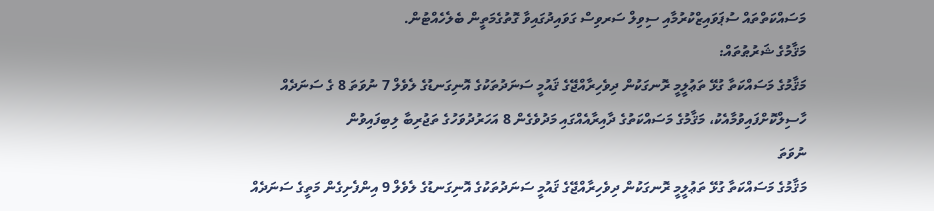މަސައްކަތްތައް ސުޕަވައިޒްކުރުމާއި ސިވިލް ސަރވިސް ގަވައިދުގައިވާ ގޮތުގެމަތީން ބެލެހެއްޓުން.
މަޤާމުގެ ޝަރުޠުތައް:
މަޤާމުގެ މަސައްކަތާ ގުޅޭ ތަޢުލީމީ ރޮނގަކުން ދިވެހިރާއްޖޭގެ ޤައުމީ ސަނަދުތަކުގެ އޮނިގަނޑުގެ ލެވެލް 7 ނުވަތަ 8 ގެ ސަނަދެއް ހާސިލްކޮށްފައިވުމާއެކު، މަޤާމުގެ މަސައްކަތުގެ ދާއިރާއެއްގައި މަދުވެގެން 8 އަހަރުދުވަހުގެ ތަޖުރިބާ ލިބިފައިވުން
ނުވަތަ
މަޤާމުގެ މަސައްކަތާ ގުޅޭ ތަޢުލީމީ ރޮނގަކުން ދިވެހިރާއްޖޭގެ ޤައުމީ ސަނަދުތަކުގެ އޮނިގަނޑުގެ ލެވެލް 9 އިންފެށިގެން މަތީގެ ސަނަދެއް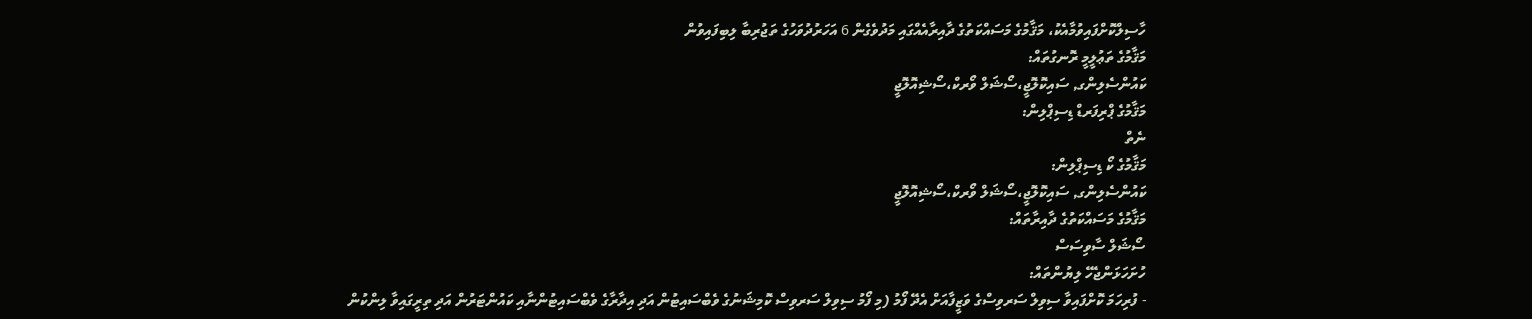ހާސިލްކޮށްފައިވުމާއެކު، މަޤާމުގެ މަސައްކަތުގެ ދާއިރާއެއްގައި މަދުވެގެން 6 އަހަރުދުވަހުގެ ތަޖުރިބާ ލިބިފައިވުން
މަޤާމުގެ ތަޢުލީމީ ރޮނގުތައް:
ކައުންސެލިންގ, ސައިކޮލޮޖީ،ސޯޝަލް ވޯރކް،ސޯޝިއޮލޮޖީ
މަޤާމުގެ ޕްރިފަރޑް ޑިސިޕްލިން:
ނެތް
މަޤާމުގެ ކޯ ޑިސިޕްލިން:
ކައުންސެލިންގ, ސައިކޮލޮޖީ،ސޯޝަލް ވޯރކް،ސޯޝިއޮލޮޖީ
މަޤާމުގެ މަސައްކަތުގެ ދާއިރާތައް:
ސޯޝަލް ސާވިސަސް
ހުށަހަޅަންޖެހޭ ލިޔުންތައް:
- ފުރިހަމަ ކޮށްފައިވާ ސިވިލް ސަރވިސްގެ ވަޒީފާއަށް އެދޭ ފޯމު (މި ފޯމު ސިވިލް ސަރވިސް ކޮމިޝަނުގެ ވެބްސައިޓުން އަދި އިދާރާގެ ވެބްސައިޓުންނާއި ކައުންޓަރުން އަދި ތިރީގައިވާ ލިންކުން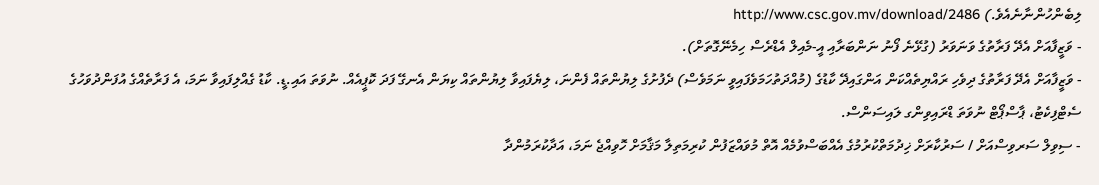ލިބެންހުންނާނެއެވެ.) http://www.csc.gov.mv/download/2486
- ވަޒީފާއަށް އެދޭ ފަރާތުގެ ވަނަވަރު (ގުޅޭނެ ފޯނު ނަންބަރާއި އީ-މެއިލް އެޑްރެސް ހިމެނޭގޮތަށް).
- ވަޒީފާއަށް އެދޭ ފަރާތުގެ ދިވެހި ރައްޔިތެއްކަން އަންގައިދޭ ކާޑުގެ (މުއްދަތުހަމަވެފައިވީ ނަމަވެސް) ދެފުށުގެ ލިޔުންތައް ފެންނަ، ލިޔެފައިވާ ލިޔުންތައް ކިޔަން އެނގޭ ފަދަ ކޮޕީއެއް. ނުވަތަ އައި.ޑީ. ކާޑު ގެއްލިފައިވާ ނަމަ، އެ ފަރާތެއްގެ އުފަންދުވަހުގެ ސެޓްފިކެޓު، ޕާސްޕޯޓް ނުވަތަ ޑްރައިވިންގ ލައިސަންސް.
- ސިވިލް ސަރވިސްއަށް / ސަރުކާރަށް ޚިދުމަތްކުރުމުގެ އެއްބަސްވުމެއް އޮތް މުވައްޒަފުން ކުރިމަތިލާ މަޤާމަށް ހޮވިއްޖެ ނަމަ، އަދާކުރަމުންދާ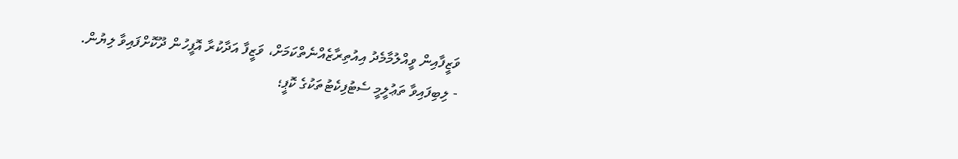ވަޒީފާއިން ވީއްލުމާމެދު އިއުތިރާޒެއްނެތްކަމަށް، ވަޒީފާ އަދާކުރާ އޮފީހުން ދޫކޮށްފައިވާ ލިޔުން.
- ލިބިފައިވާ ތަޢުލީމީ ސެޓުފިކެޓުތަކުގެ ކޮޕީ؛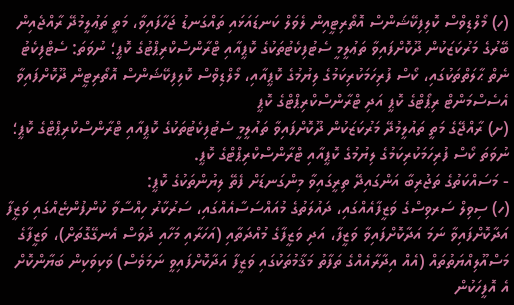(ހ) މޯލްޑިވްސް ކޮލިފިކޭޝަންސް އޮތޯރިޓީއިން ލެވަލް ކަނޑައަޅައި ތައްގަނޑު ޖަހާފައިވާ، މަތީ ތަޢުލީމުދޭ ރާއްޖެއިން ބޭރުގެ މަރުކަޒަކުން ދޫކޮށްފައިވާ ތަޢުލީމީ ސެޓުފިކެޓުތަކުގެ ކޮޕީއާއި ޓްރާންސްކްރިޕްޓުގެ ކޮޕީ؛ ނުވަތަ: ސެޓްފިކެޓު ނެތް ޙާލަތްތަކުގައި، ކޯސް ފުރިހަމަކުރިކަމުގެ ލިޔުމުގެ ކޮޕީއާއި، މޯލްޑިވްސް ކޮލިފިކޭޝަންސް އޮތޯރިޓީން ދޫކޮށްފައިވާ އެސެސްމަންޓް ރިޕޯޓްގެ ކޮޕީ އަދި ޓްރާންސްކްރިޕްޓްގެ ކޮޕީ
(ށ) ރާއްޖޭގެ މަތީ ތައުލީމުދޭ މަރުކަޒަކުން ދޫކޮށްފައިވާ ތައުލީމީ ސެޓުފިކެޓުތަކުގެ ކޮޕީއާއި ޓްރާންސްކްރިޕްޓްގެ ކޮޕީ؛ ނުވަތަ ކޯސް ފުރިހަމަކުރިކަމުގެ ލިޔުމުގެ ކޮޕީއާއި ޓްރާންސްކްރިޕްޓްގެ ކޮޕީ.
- މަސައްކަތުގެ ތަޖުރިބާ އަންގައިދޭ ތިރީގައިވާ މިންގަނޑަށް ފެތޭ ލިޔުންތަކުގެ ކޮޕީ:
(ހ) ސިވިލް ސަރވިސްގެ ވަޒީފާއެއްގައި، ދައުލަތުގެ މުއައްސަސާއެއްގައި، ސަރުކާރު ހިއްސާވާ ކުންފުންޏެއްގައި ވަޒީފާ އަދާކޮށްފައިވާ ނަމަ އަދާކޮށްފައިވާ ވަޒީފާ، އަދި ވަޒީފާގެ މުއްދަތާއި (އަހަރާއި މަހާއި ދުވަސް އެނގޭގޮތަށް)، ވަޒީފާގެ މަސްއޫލިއްޔަތުތައް (އެއް އިދާރާއެއްގެ ތަފާތު މަޤާމުތަކުގައި ވަޒީފާ އަދާކޮށްފައިވީ ނަމަވެސް) ވަކިވަކިން ބަޔާންކޮށް އެ އޮފީހަކުން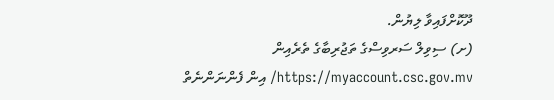ދޫކޮށްފައިވާ ލިޔުން.
(ށ) ސިވިލް ސަރވިސްގެ ތަޖުރިބާގެ ތެރެއިން https://myaccount.csc.gov.mv/ އިން ފެންނަންނެތް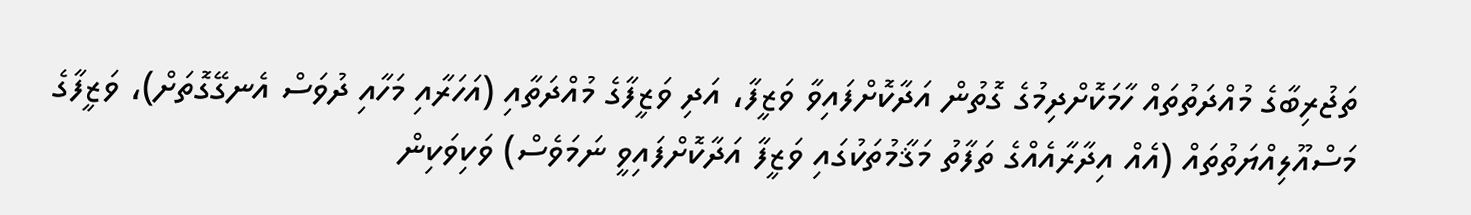ތަޖުރިބާގެ މުއްދަތުތައް ހާމަކޮށްދިމުގެ ގޮތުން އަދާކޮށްފައިވާ ވަޒީފާ، އަދި ވަޒީފާގެ މުއްދަތާއި (އަހަރާއި މަހާއި ދުވަސް އެނގޭގޮތަށް)، ވަޒީފާގެ މަސްއޫލިއްޔަތުތައް (އެއް އިދާރާއެއްގެ ތަފާތު މަޤާމުތަކުގައި ވަޒީފާ އަދާކޮށްފައިވީ ނަމަވެސް) ވަކިވަކިން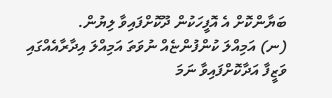ބަޔާންކޮށް އެ އޮފީހަކުން ދޫކޮށްފައިވާ ލިޔުން.
(ނ) އަމިއްލަ ކުންފުންޏެއް ނުވަތަ އަމިއްލަ އިދާރާއެއްގައި ވަޒީފާ އަދާކޮށްފައިވާ ނަމަ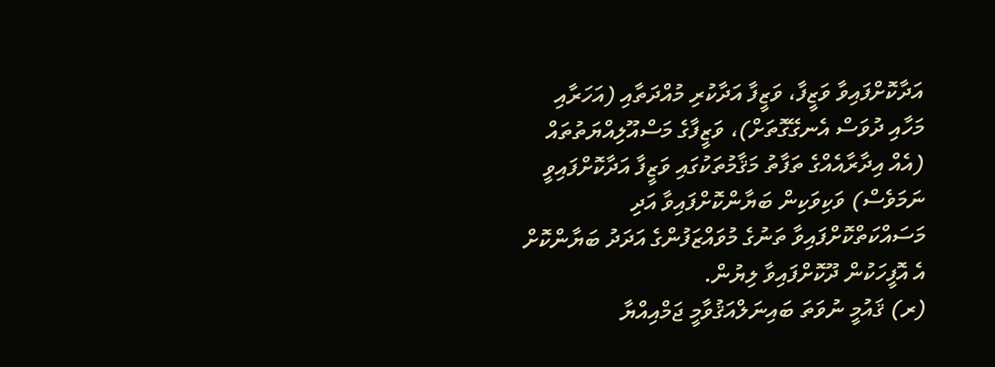އަދާކޮށްފައިވާ ވަޒީފާ، ވަޒީފާ އަދާކުރި މުއްދަތާއި (އަހަރާއި މަހާއި ދުވަސް އެނގޭގޮތަށް)، ވަޒީފާގެ މަސްއޫލިއްޔަތުތައް (އެއް އިދާރާއެއްގެ ތަފާތު މަޤާމުތަކުގައި ވަޒީފާ އަދާކޮށްފައިވީ ނަމަވެސް) ވަކިވަކިން ބަޔާންކޮށްފައިވާ އަދި މަސައްކަތްކޮށްފައިވާ ތަނުގެ މުވައްޒަފުންގެ އަދަދު ބަޔާންކޮށް އެ އޮފީހަކުން ދޫކޮށްފައިވާ ލިޔުން.
(ރ) ޤައުމީ ނުވަތަ ބައިނަލްއަޤުވާމީ ޖަމްއިއްޔާ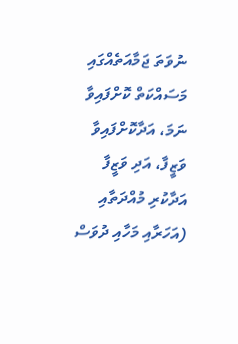ނުވަތަ ޖަމާއަތެއްގައި މަސައްކަތް ކޮށްފައިވާ ނަމަ، އަދާކޮށްފައިވާ ވަޒީފާ، އަދި ވަޒީފާ އަދާކުރި މުއްދަތާއި (އަހަރާއި މަހާއި ދުވަސް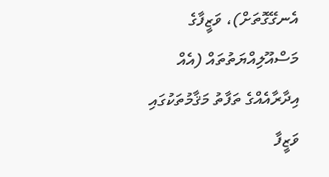އެނގޭގޮތަށް)، ވަޒީފާގެ މަސްއޫލިއްޔަތުތައް (އެއް އިދާރާއެއްގެ ތަފާތު މަޤާމުތަކުގައި ވަޒީފާ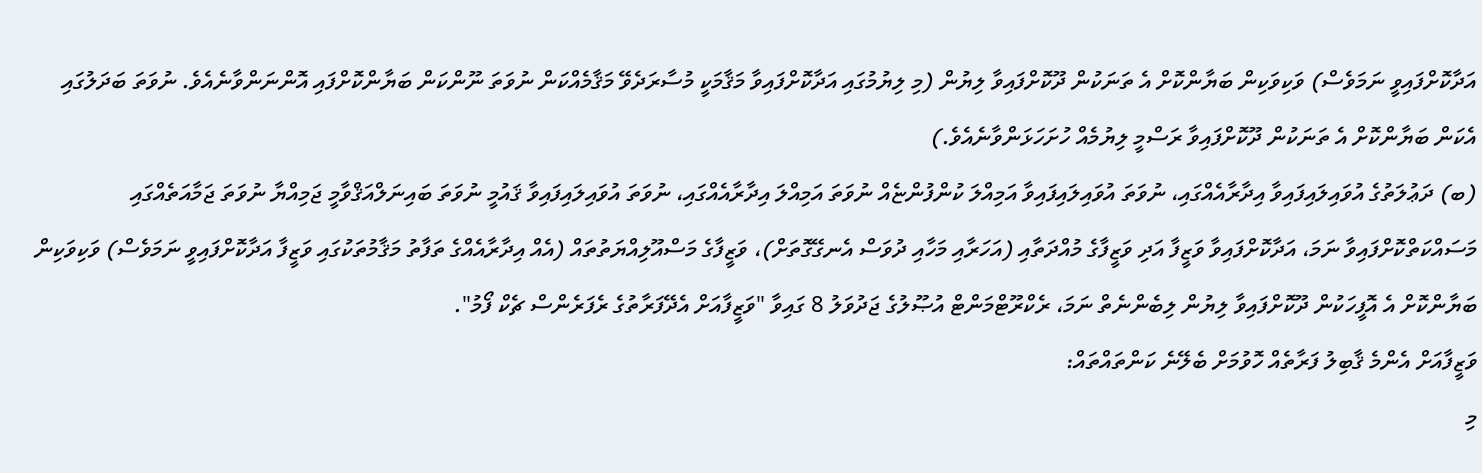އަދާކޮށްފައިވީ ނަމަވެސް) ވަކިވަކިން ބަޔާންކޮށް އެ ތަނަކުން ދޫކޮށްފައިވާ ލިޔުން (މި ލިޔުމުގައި އަދާކޮށްފައިވާ މަޤާމަކީ މުސާރަދެވޭ މަޤާމެއްކަން ނުވަތަ ނޫންކަން ބަޔާންކޮށްފައި އޮންނަންވާނެއެވެ. ނުވަތަ ބަދަލުގައި އެކަން ބަޔާންކޮށް އެ ތަނަކުން ދޫކޮށްފައިވާ ރަސްމީ ލިޔުމެއް ހުށަހަޅަންވާނެއެވެ.)
(ބ) ދަޢުލަތުގެ އުވައިލައިފައިވާ އިދާރާއެއްގައި، ނުވަތަ އުވައިލައިފައިވާ އަމިއްލަ ކުންފުންޏެއް ނުވަތަ އަމިއްލަ އިދާރާއެއްގައި، ނުވަތަ އުވައިލައިފައިވާ ޤައުމީ ނުވަތަ ބައިނަލްއަޤްވާމީ ޖަމިއްޔާ ނުވަތަ ޖަމާއަތެއްގައި މަސައްކަތްކޮށްފައިވާ ނަމަ، އަދާކޮށްފައިވާ ވަޒީފާ އަދި ވަޒީފާގެ މުއްދަތާއި (އަހަރާއި މަހާއި ދުވަސް އެނގޭގޮތަށް)، ވަޒީފާގެ މަސްއޫލިއްޔަތުތައް (އެއް އިދާރާއެއްގެ ތަފާތު މަޤާމުތަކުގައި ވަޒީފާ އަދާކޮށްފައިވީ ނަމަވެސް) ވަކިވަކިން ބަޔާންކޮށް އެ އޮފީހަކުން ދޫކޮށްފައިވާ ލިޔުން ލިބެންނެތް ނަމަ، ރެކްރޫޓްމަންޓް އުޞޫލުގެ ޖަދުވަލު 8 ގައިވާ "ވަޒީފާއަށް އެދޭފަރާތުގެ ރެފަރެންސް ޗެކް ފޯމު".
ވަޒީފާއަށް އެންމެ ޤާބިލު ފަރާތެއް ހޮވުމަށް ބެލޭނެ ކަންތައްތައް:
މި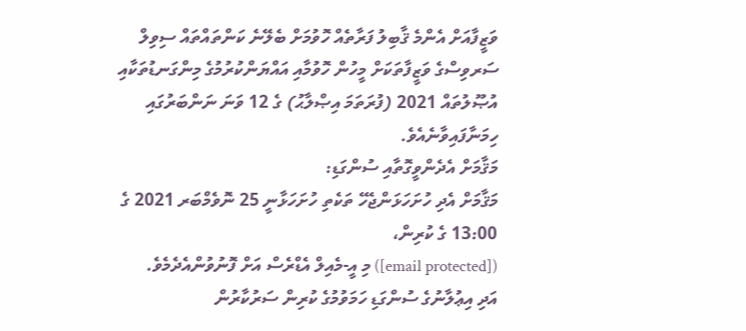ވަޒީފާއަށް އެންމެ ޤާބިލު ފަރާތެއް ހޮވުމަށް ބެލޭނެ ކަންތައްތައް ސިވިލް ސަރވިސްގެ ވަޒީފާތަކަށް މީހުން ހޮވުމާއި އައްޔަންކުރުމުގެ މިންގަނޑުތަކާއި އުޞޫލުތައް 2021 (ފުރަތަމަ އިޞްލާޙު) ގެ 12 ވަނަ ނަންބަރުގައި ހިމަނާފައިވާނެއެވެ.
މަޤާމަށް އެދެންވީގޮތާއި ސުންގަޑި:
މަޤާމަށް އެދި ހުށަހަޅަންޖެހޭ ތަކެތި ހުށަހަޅާނީ 25 ނޮވެމްބަރ 2021 ގެ 13:00 ގެ ކުރިން،
([email protected]) މި އީ-މެއިލް އެޑްރެސް އަށް ފޮނުވުންއެދެމެވެ.
އަދި އިޢުލާނުގެ ސުންގަޑި ހަމަވުމުގެ ކުރިން ސަރުކާރުން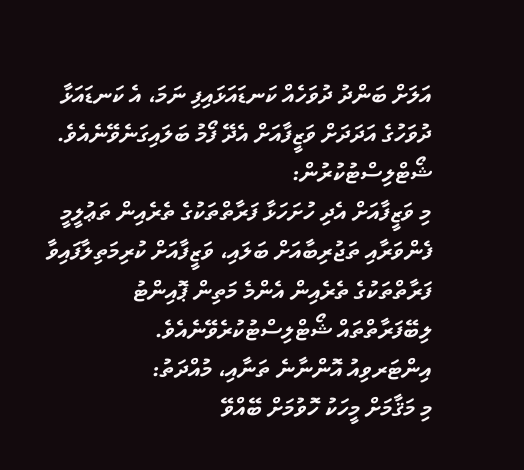އަލަށް ބަންދު ދުވަހެއް ކަނޑައަޅައިފި ނަމަ، އެ ކަނޑައަޅާ ދުވަހުގެ އަދަދަށް ވަޒީފާއަށް އެދޭ ފޯމު ބަލައިގަނެވޭނެއެވެ.
ޝޯޓްލިސްޓުކުރުން:
މި ވަޒީފާއަށް އެދި ހުށަހަޅާ ފަރާތްތަކުގެ ތެރެއިން ތަޢުލީމީ ފެންވަރާއި ތަޖުރިބާއަށް ބަލައި، ވަޒީފާއަށް ކުރިމަތިލާފައިވާ ފަރާތްތަކުގެ ތެރެއިން އެންމެ މަތިން ޕޮއިންޓު ލިބޭފަރާތްތައް ޝޯޓްލިސްޓުކުރެވޭނެއެވެ.
އިންޓަރވިއު އޮންނާނެ ތަނާއި، މުއްދަތު:
މި މަޤާމަށް މީހަކު ހޮވުމަށް ބޭއްވޭ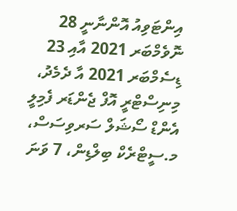އިންޓަވިއު އޮންނާނީ 28 ނޮވެމްބަރ 2021 އާއި 23 ޑިސެމްބަރ 2021 އާ ދެމެދު، މިނިސްޓްރީ އޮފް ޖެންޑަރ ފެމިލީ އެންޑް ސޯޝަލް ސަރވިސަސް، މ.ސީޓްރެކް ބިލްޑިން، 7 ވަނަ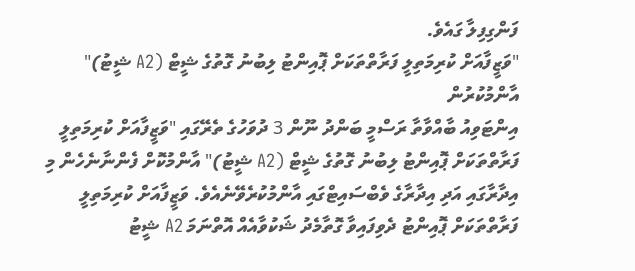ފަންގިފިލާ ގައެވެ.
"ވަޒީފާއަށް ކުރިމަތިލީ ފަރާތްތަކަށް ޕޮއިންޓު ލިބުނު ގޮތުގެ ޝީޓް (A2 ޝީޓު)" އާންމުކުރުން
އިންޓަވިއު ބާއްވާތާ ރަސްމީ ބަންދު ނޫން 3 ދުވަހުގެ ތެރޭގައި "ވަޒީފާއަށް ކުރިމަތިލީ ފަރާތްތަކަށް ޕޮއިންޓު ލިބުނު ގޮތުގެ ޝީޓް (A2 ޝީޓު)" އާންމުކޮށް ފެންނާނެހެން މި އިދާރާގައި އަދި އިދާރާގެ ވެބްސައިޓްގައި އާންމުކުރެވޭނެއެވެ. ވަޒީފާއަށް ކުރިމަތިލީ ފަރާތްތަކަށް ޕޮއިންޓު ދެވިފައިވާ ގޮތާމެދު ޝަކުވާއެއް އޮތްނަމަ A2 ޝީޓު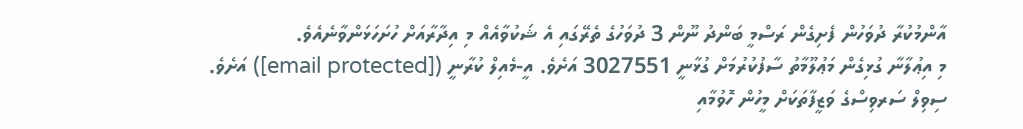އާންމުކުރާ ދުވަހުން ފެށިގެން ރަސްމީ ބަންދު ނޫން 3 ދުވަހުގެ ތެރޭގައި އެ ޝަކުވާއެއް މި އިދާރާއަށް ހުށަހަޅަންވާނެއެވެ.
މި އިޢުލާނާ ގުޅިގެން މަޢުލޫމާތު ސާފުކުރުމަށް ގުޅާނީ 3027551 އަށެވެ. އީ-މެއިލް ކުރާނީ ([email protected]) އަށެވެ.
ސިވިލް ސަރވިސްގެ ވަޒީފާތަކަށް މީހުން ހޮވުމާއި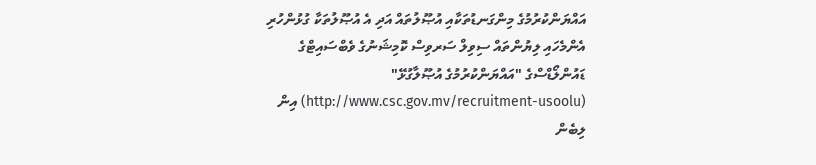އައްޔަންކުރުމުގެ މިންގަނޑުތަކާއި އުޞޫލުތައް އަދި އެ އުޞޫލުތަކާ ގުޅުންހުރި އެންމެހައި ލިޔުންތައް ސިވިލް ސަރވިސް ކޮމިޝަނުގެ ވެބްސައިޓްގެ ޑައުންލޯޑްސްގެ "އައްޔަންކުރުމުގެ އުޞޫލާގުޅޭ" (http://www.csc.gov.mv/recruitment-usoolu) އިން ލިބެން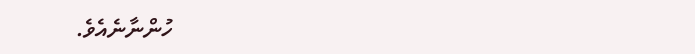ހުންނާނެއެވެ.